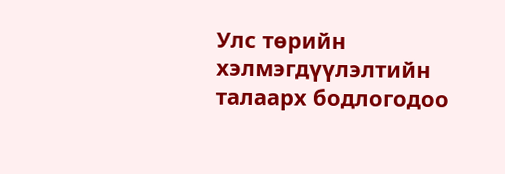Улс төрийн хэлмэгдүүлэлтийн талаарх бодлогодоо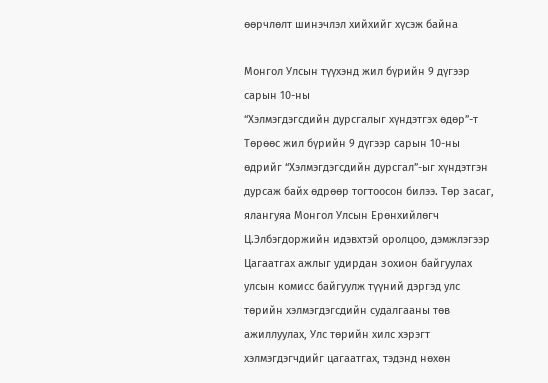өөрчлөлт шинэчлэл хийхийг хүсэж байна

Монгол Улсын түүхэнд жил бүрийн 9 дүгээр сарын 10-ны
“Хэлмэгдэгсдийн дурсгалыг хүндэтгэх өдөр”-т
Төрөөс жил бүрийн 9 дүгээр сарын 10-ны өдрийг “Хэлмэгдэгсдийн дурсгал”-ыг хүндэтгэн дурсаж байх өдрөөр тогтоосон билээ. Төр засаг, ялангуяа Монгол Улсын Ерөнхийлөгч Ц.Элбэгдоржийн идэвхтэй оролцоо, дэмжлэгээр Цагаатгах ажлыг удирдан зохион байгуулах улсын комисс байгуулж түүний дэргэд улс төрийн хэлмэгдэгсдийн судалгааны төв ажиллуулах, Улс төрийн хилс хэрэгт хэлмэгдэгчдийг цагаатгах, тэдэнд нөхөн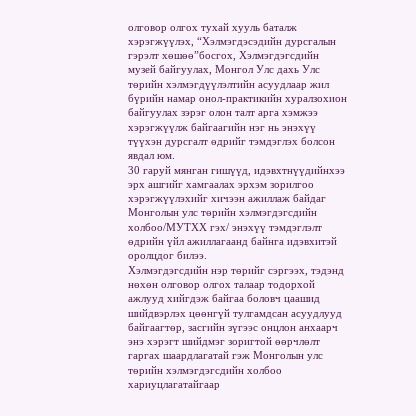олговор олгох тухай хууль баталж хэрэгжүүлэх, “Хэлмэгдэсэдийн дурсгалын гэрэлт хөшөө”босгох, Хэлмэгдэгсдийн музей байгуулах, Монгол Улс дахь Улс төрийн хэлмэгдүүлэлтийн асуудлаар жил бүрийн намар онол-практикийн хуралзохион байгуулах зэрэг олон талт арга хэмжээ хэрэгжүүлж байгаагийн нэг нь энэхүү түүхэн дурсгалт өдрийг тэмдэглэх болсон явдал юм.
30 гаруй мянган гишүүд, идэвхтнүүдийнхээ эрх ашгийг хамгаалах эрхэм зорилгоо хэрэгжүүлэхийг хичээн ажиллаж байдаг Монголын улс төрийн хэлмэгдэгсдийн холбоо/МУТХХ гэх/ энэхүү тэмдэглэлт өдрийн үйл ажиллагаанд байнга идэвхитэй оролцдог билээ.
Хэлмэгдэгсдийн нэр төрийг сэргээх, тэдэнд нөхөн олговор олгох талаар тодорхой ажлууд хийгдэж байгаа боловч цаашид шийдвэрлэх цөөнгүй тулгамдсан асуудлууд байгаагтөр, засгийн зүгээс онцлон анхаарч энэ хэрэгт шийдмэг зоригтой өөрчлөлт гаргах шаардлагатай гэж Монголын улс төрийн хэлмэгдэгсдийн холбоо хариуцлагатайгаар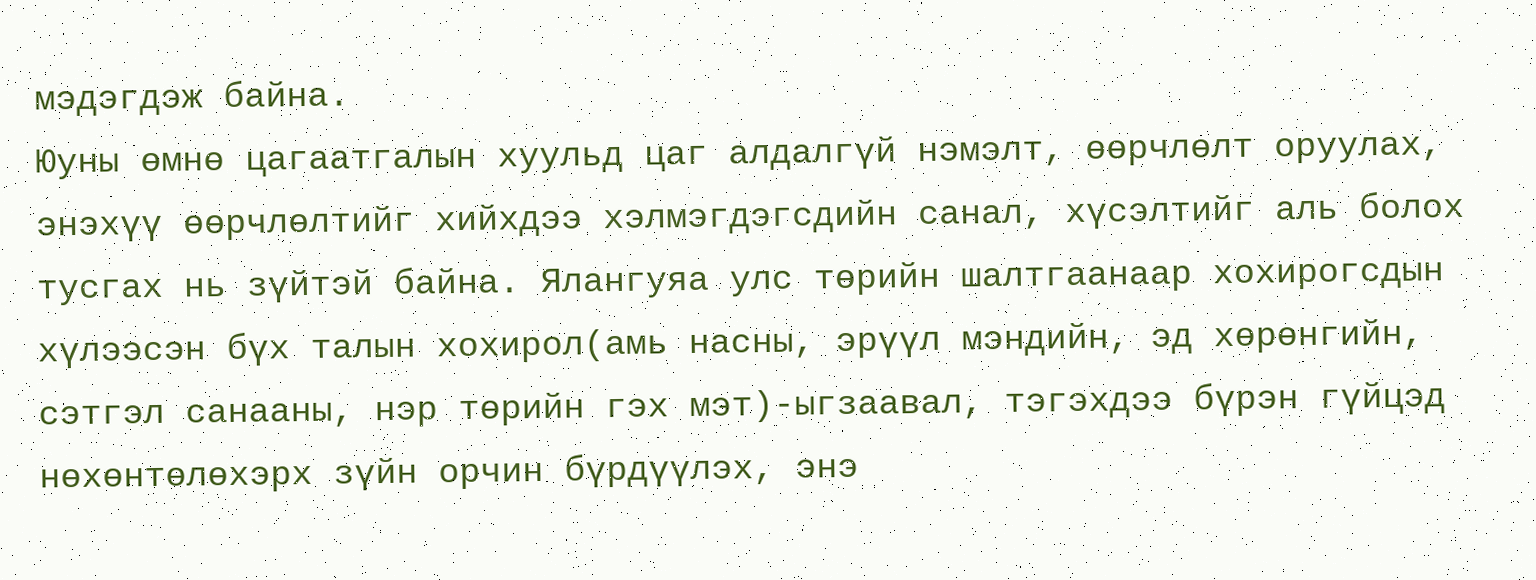мэдэгдэж байна.
Юуны өмнө цагаатгалын хуульд цаг алдалгүй нэмэлт, өөрчлөлт оруулах, энэхүү өөрчлөлтийг хийхдээ хэлмэгдэгсдийн санал, хүсэлтийг аль болох тусгах нь зүйтэй байна. Ялангуяа улс төрийн шалтгаанаар хохирогсдын хүлээсэн бүх талын хохирол(амь насны, эрүүл мэндийн, эд хөрөнгийн, сэтгэл санааны, нэр төрийн гэх мэт)-ыгзаавал, тэгэхдээ бүрэн гүйцэд нөхөнтөлөхэрх зүйн орчин бүрдүүлэх, энэ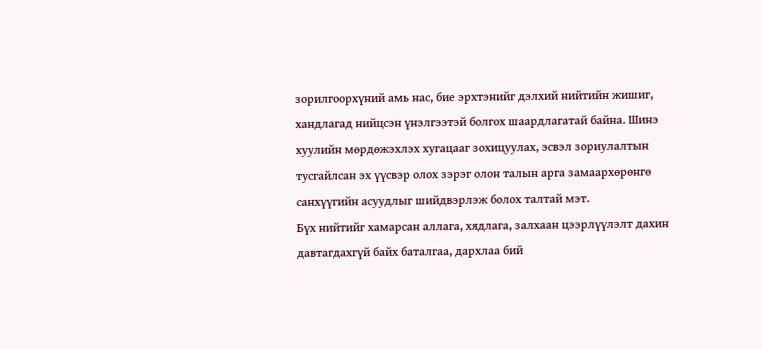зорилгоорхүний амь нас, бие эрхтэнийг дэлхий нийтийн жишиг, хандлагад нийцсэн үнэлгээтэй болгох шаардлагатай байна. Шинэ хуулийн мөрдөжэхлэх хугацааг зохицуулах, эсвэл зориулалтын тусгайлсан эх үүсвэр олох зэрэг олон талын арга замаархөрөнгө санхүүгийн асуудлыг шийдвэрлэж болох талтай мэт.
Бүх нийтийг хамарсан аллага, хядлага, залхаан цээрлүүлэлт дахин давтагдахгүй байх баталгаа, дархлаа бий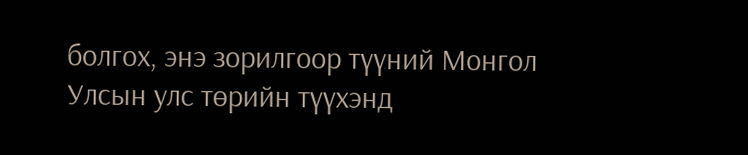болгох, энэ зорилгоор түүний Монгол Улсын улс төрийн түүхэнд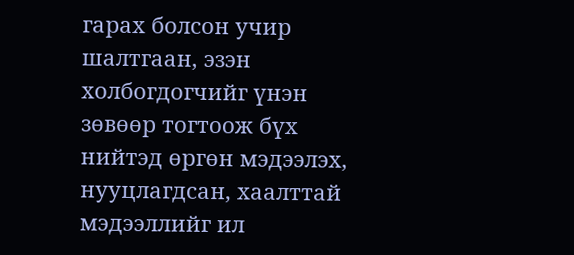гарах болсон учир шалтгаан, эзэн холбогдогчийг үнэн зөвөөр тогтоож бүх нийтэд өргөн мэдээлэх, нууцлагдсан, хаалттай мэдээллийг ил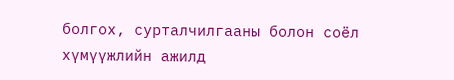болгох, сурталчилгааны болон соёл хүмүүжлийн ажилд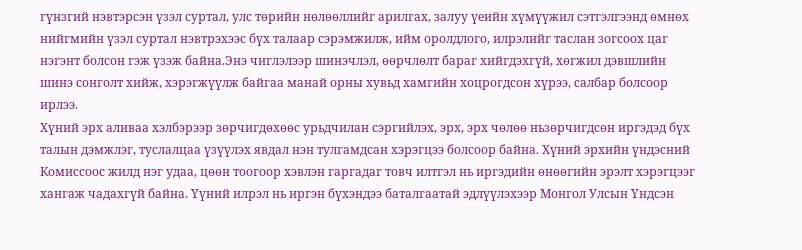гүнзгий нэвтэрсэн үзэл суртал, улс төрийн нөлөөллийг арилгах, залуу үеийн хүмүүжил сэтгэлгээнд өмнөх нийгмийн үзэл суртал нэвтрэхээс бүх талаар сэрэмжилж, ийм оролдлого, илрэлийг таслан зогсоох цаг нэгэнт болсон гэж үзэж байна.Энэ чиглэлээр шинэчлэл, өөрчлөлт бараг хийгдэхгүй, хөгжил дэвшлийн шинэ сонголт хийж, хэрэгжүүлж байгаа манай орны хувьд хамгийн хоцрогдсон хүрээ, салбар болсоор ирлээ.
Хүний эрх аливаа хэлбэрээр зөрчигдөхөөс урьдчилан сэргийлэх, эрх, эрх чөлөө ньзөрчигдсөн иргэдэд бүх талын дэмжлэг, туслалцаа үзүүлэх явдал нэн тулгамдсан хэрэгцээ болсоор байна. Хүний эрхийн үндэсний Комиссоос жилд нэг удаа, цөөн тоогоор хэвлэн гаргадаг товч илтгэл нь иргэдийн өнөөгийн эрэлт хэрэгцээг хангаж чадахгүй байна. Үүний илрэл нь иргэн бүхэндээ баталгаатай эдлүүлэхээр Монгол Улсын Үндсэн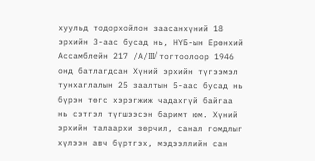хуульд тодорхойлон заасанхүний 18 эрхийн 3-аас бусад нь, НҮБ-ын Ерөнхий Ассамблейн 217 /А/III/ тогтоолоор 1946 онд батлагдсан Хүний эрхийн түгээмэл тунхаглалын 25 заалтын 5-аас бусад нь бүрэн төгс хэрэгжиж чадахгүй байгаа нь сэтгэл түгшээсэн баримт юм. Хүний эрхийн талаархи зөрчил, санал гомдлыг хүлээн авч бүртгэх, мэдээллийн сан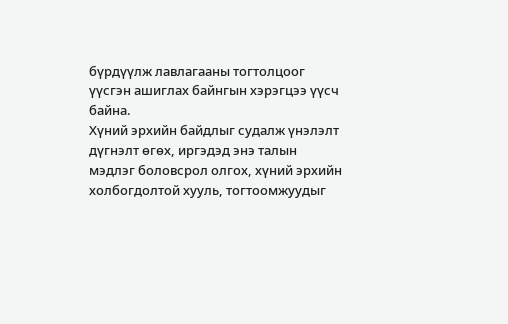бүрдүүлж лавлагааны тогтолцоог үүсгэн ашиглах байнгын хэрэгцээ үүсч байна.
Хүний эрхийн байдлыг судалж үнэлэлт дүгнэлт өгөх, иргэдэд энэ талын мэдлэг боловсрол олгох, хүний эрхийн холбогдолтой хууль, тогтоомжуудыг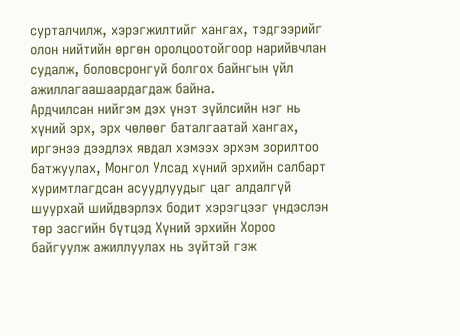сурталчилж, хэрэгжилтийг хангах, тэдгээрийг олон нийтийн өргөн оролцоотойгоор нарийвчлан судалж, боловсронгуй болгох байнгын үйл ажиллагаашаардагдаж байна.
Ардчилсан нийгэм дэх үнэт зүйлсийн нэг нь хүний эрх, эрх чөлөөг баталгаатай хангах, иргэнээ дээдлэх явдал хэмээх эрхэм зорилтоо батжуулах, Монгол Улсад хүний эрхийн салбарт хуримтлагдсан асуудлуудыг цаг алдалгүй шуурхай шийдвэрлэх бодит хэрэгцээг үндэслэн төр засгийн бүтцэд Хүний эрхийн Хороо байгуулж ажиллуулах нь зүйтэй гэж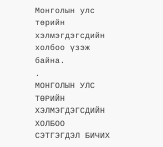Монголын улс төрийн хэлмэгдэгсдийн холбоо үзэж байна.
.
МОНГОЛЫН УЛС ТӨРИЙН ХЭЛМЭГДЭГСДИЙН ХОЛБОО
СЭТГЭГДЭЛ БИЧИХ